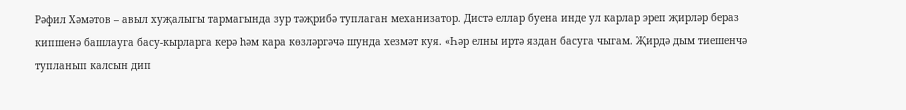Рәфил Хәмәтов – авыл хуҗалыгы тармагында зур тәҗрибә туплаган механизатор. Дистә еллар буена инде ул карлар эреп җирләр бераз кипшенә башлауга басу-кырларга керә һәм кара көзләргәчә шунда хезмәт куя. «Һәр елны иртә яздан басуга чыгам. Җирдә дым тиешенчә тупланып калсын дип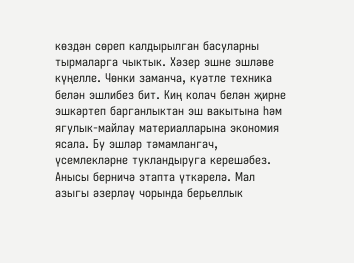көздән сөреп калдырылган басуларны тырмаларга чыктык. Хәзер эшне эшләве күңелле. Чөнки заманча, куәтле техника белән эшлибез бит. Киң колач белән җирне эшкәртеп барганлыктан эш вакытына һәм ягулык-майлау материалларына экономия ясала. Бу эшләр тәмамлангач, үсемлекләрне тукландыруга керешәбез. Анысы берничә этапта үткәрелә. Мал азыгы әзерләү чорында берьеллык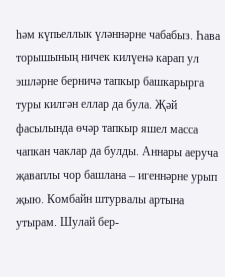һәм күпьеллык үләннәрне чабабыз. Һава торышының ничек килүенә карап ул эшләрне берничә тапкыр башкарырга туры килгән еллар да була. Җәй фасылында өчәр тапкыр яшел масса чапкан чаклар да булды. Аннары аеруча җаваплы чор башлана – игеннәрне урып җыю. Комбайн штурвалы артына утырам. Шулай бер-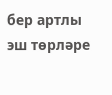бер артлы эш төрләре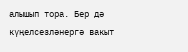алышып тора. Бер дә күңелсезләнергә вакыт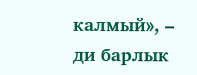калмый», – ди барлык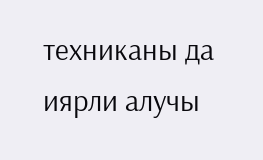техниканы да иярли алучы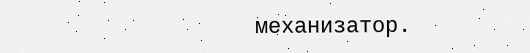механизатор.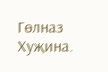Гөлназ Хуҗина.